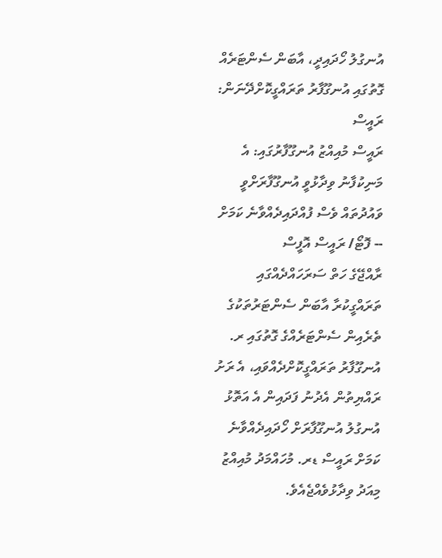އުނގުލު ހޯދައިދީ، އާބަން ސެންޓަރެއް ގޮތުގައި އުނގޫފާރު ތަރައްގީކޮށްދޭނަން: ރައީސް
ރައީސް މުއިއްޒު އުނގޫފާރުގައި: އެ މަނިކުފާނު ވިދާޅުވީ އުނގޫފާރަށްވީ ވައުދުތައް ވެސް ފުއްދައިދެއްވާނެ ކަމަށް -- ފޮޓޯ/ ރައީސް އޮފީސް
ރާއްޖޭގެ ހަތް ސަރަހައްދެއްގައި ތަރައްގީކުރާ އާބަން ސެންޓަރުތަކުގެ ތެރެއިން ސެންޓަރެއްގެ ގޮތުގައި ރ. އުނގޫފާރު ތަރައްގީކޮށްދެއްވައި، އެ ރަށު ރައްޔިތުން އެދުނު ފަދައިން އެ އަތޮޅު އުނގުލު އުނގޫފާރަށް ހޯދައިދެއްވާނެ ކަމަށް ރައީސް ޑރ. މުހައްމަދު މުއިއްޒު މިއަދު ވިދާޅުވެއްޖެއެވެ.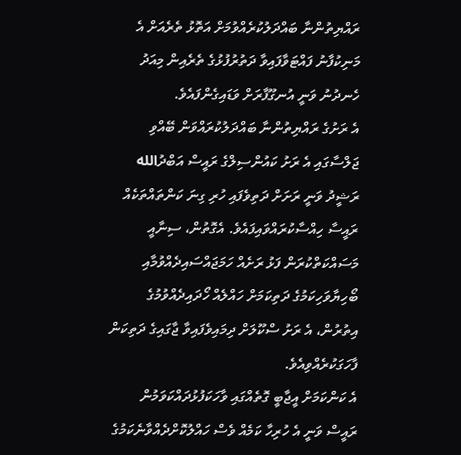ރައްޔިތުންނާ ބައްދަލުކުރެއްވުމަށް އަތޮޅު ތެރެއަށް އެ މަނިކުފާނު ފައްޓަވާފައިވާ ދަތުރުފުޅުގެ ތެރެއިން މިއަދު ހެނދުނު ވަނީ އުނގޫފާރަށް ވަޑައިގެންފައެވެ.
އެ ރަށުގެ ރައްޔިތުންނާ ބައްދަލުކުރައްވަން ބޭއްވި ޖަލްސާގައި އެ ރަށު ކައުންސިލްގެ ރައީސް އަބްދުالله ރަޝީދު ވަނީ ރަށަށް ދަތިވެފައި ހުރި ގިނަ ކަންތައްތަކެއް ރައީސާ ހިއްސާކުރައްވައިފައެވެ. އެގޮތުން، ސިނާއީ މަސައްކަތްކުރަން ފަޅު ރަށެއް ހަމަޖައްސައިދެއްވުމާއި ބޯހިޔާވަހިކަމުގެ ދަތިކަމަށް ހައްލެއް ހޯދައިދެއްވުމުގެ އިތުރުން، އެ ރަށު ސްކޫލަށް ދިމައިވެފައިވާ ޖާގައިގެ ދަތިކަން ފާހަގަކުރެއްވިއެވެ.
އެ ކަންކަމަށް އީޖާބީ ގޮތެއްގައި ވާހަކަފުޅުދައްކަވަމުން ރައީސް ވަނީ އެ ހުރިހާ ކަމެއް ވެސް ހައްލުކޮށްދެއްވާނެކަމުގެ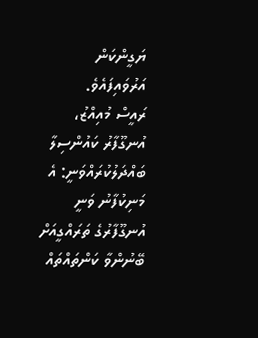ޔަގީންކަން އަރުވައިފައެވެ.
ރައީސް މުއިއްޒު، އުނގޫފާރު ކައުންސިލާ ބައްދަލުކުރައްވަނީ: އެ މަނިކުފާނު ވަނީ އުނގޫފާރުގެ ތަރައްގީއަށް ބޭނުންވާ ކަންތައްތައް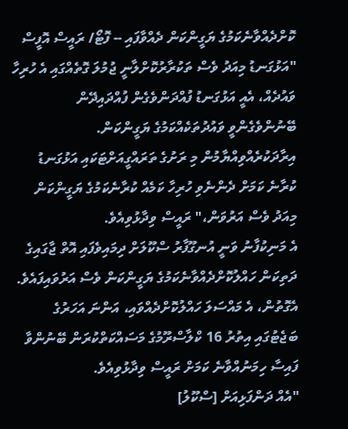ކޮށްދެއްވާނެކަމުގެ ޔަގީންކަން ދެއްވާފައި -- ފޮޓޯ/ ރައީސް އޮފީސް
"އަޅުގަނޑު މިއަދު ވެސް ތަކުރާރުކޮށްލާނީ ޖުމުލަ ގޮތެއްގައި އެ ހުރިހާ ވައުދެއް، އެއީ އަޅުގަނޑު ފުއްދަންވެގެން ފުއްދައިދޭން ބޭނުންވެގެންވީ ވައުދުތަކެއްކަމުގެ ޔަގީންކަން. އިރާދަކުރެއްވިއްޔާމުން މި ރަށުގެ ތަރައްގީއަށްޓަކައި އަޅުގަނޑު ކުރާނެ ކަމަށް ދެންނެވި ހުރިހާ ކަމެއް ކުރާނެކަމުގެ ޔަގީންކަން މިއަދު ވެސް އަރުވަން،" ރައީސް ވިދާޅުވިއެވެ.
އެ މަނިކުފާނު ވަނީ އުނގޫފާރު ސްކޫލަށް ދިމައިވެފައި އޮތް ޖާގައިގެ ދަތިކަން ހައްލުކޮށްދެއްވާނެކަމުގެ ޔަގީންކަން ވެސް އަރުވައިފައެވެ. އެގޮތުން، އެ މައްސަލަ ހައްލުކޮށްދެއްވައި، އަންނަ އަހަރުގެ ބަޖެޓުގައި އިތުރު 16 ކްލާސްރޫމުގެ މަސައްކަތްކުރަން ބޭނުންވާ ފައިސާ ހިމަނުއްވާނެ ކަމަށް ރައީސް ވިދާޅުވިއެވެ.
"އެއް ދަންފަޅިއަށް [ސްކޫލު]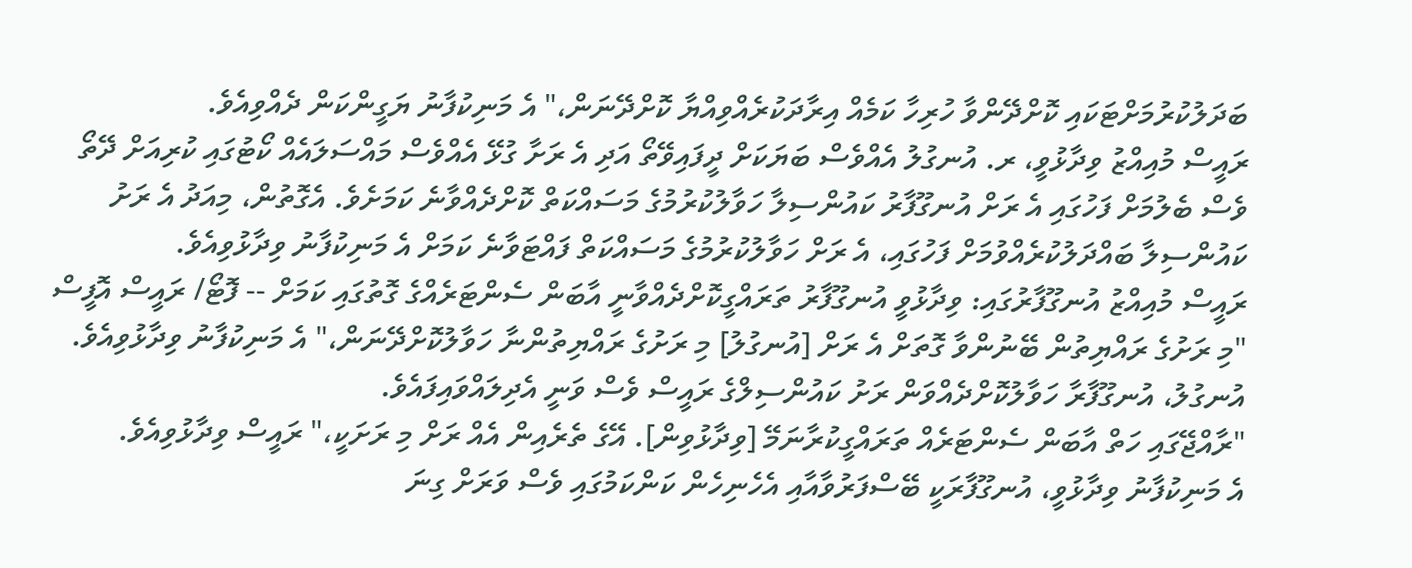ބަދަލުކުރުމަށްޓަކައި ކޮށްދޭންވާ ހުރިހާ ކަމެއް އިރާދަކުރެއްވިއްޔާ ކޮށްދޭނަން،" އެ މަނިކުފާނު ޔަގީންކަން ދެއްވިއެވެ.
ރައީސް މުއިއްޒު ވިދާޅުވީ، ރ. އުނގުލު އެއްވެސް ބަޔަކަށް ދީފައިވޭތޯ އަދި އެ ރަށާ ގުޅޭ އެއްވެސް މައްސަލައެއް ކޯޓުގައި ކުރިއަށް ދޭތޯ ވެސް ބެލުމަށް ފަހުގައި އެ ރަށް އުނގޫފާރު ކައުންސިލާ ހަވާލުކުރުމުގެ މަސައްކަތް ކޮށްދެއްވާނެ ކަމަށެވެ. އެގޮތުން، މިއަދު އެ ރަށު ކައުންސިލާ ބައްދަލުކުރެއްވުމަށް ފަހުގައި، އެ ރަށް ހަވާލުކުރުމުގެ މަސައްކަތް ފައްޓަވާނެ ކަމަށް އެ މަނިކުފާނު ވިދާޅުވިއެވެ.
ރައީސް މުއިއްޒު އުނގޫފާރުގައި: ވިދާޅުވީ އުނގޫފާރު ތަރައްގީކޮށްދެއްވާނީ އާބަން ސެންޓަރެއްގެ ގޮތުގައި ކަމަށް -- ފޮޓޯ/ ރައީސް އޮފީސް
"މި ރަށުގެ ރައްޔިތުން ބޭނުންވާ ގޮތަށް އެ ރަށް [އުނގުލު] މި ރަށުގެ ރައްޔިތުންނާ ހަވާލުކޮށްދޭނަން،" އެ މަނިކުފާނު ވިދާޅުވިއެވެ.
އުނގުލު، އުނގޫފާރާ ހަވާލުކޮށްދެއްވަން ރަށު ކައުންސިލްގެ ރައީސް ވެސް ވަނީ އެދިލައްވައިފައެވެ.
"ރާއްޖޭގައި ހަތް އާބަން ސެންޓަރެއް ތަރައްގީކުރާނަމޭ [ވިދާޅުވިން]. އޭގެ ތެރެއިން އެއް ރަށް މި ރަށަކީ،" ރައީސް ވިދާޅުވިއެވެ.
އެ މަނިކުފާނު ވިދާޅުވީ، އުނގޫފާރަކީ ބޭސްފަރުވާއާއި އެހެނިހެން ކަންކަމުގައި ވެސް ވަރަށް ގިނަ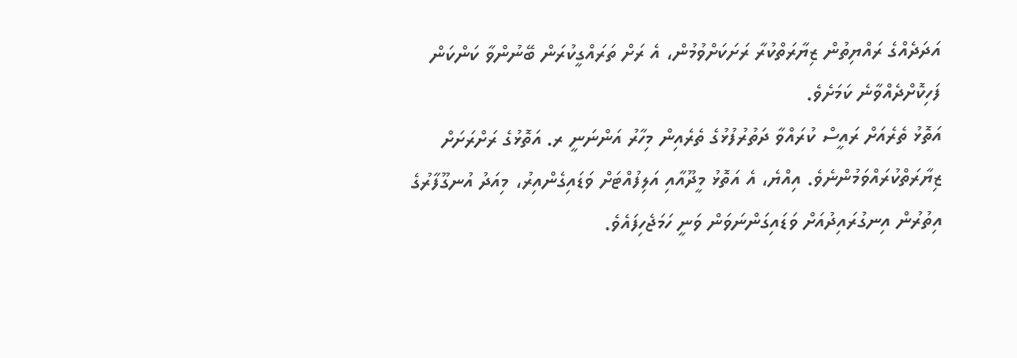އަދަދެއްގެ ރައްޔިތުން ޒިޔާރަތްކުރާ ރަށަކަށްވުމުން، އެ ރަށް ތަރައްގީކުރަން ބޭނުންވާ ކަންކަން ފަހިކޮށްދެއްވާނެ ކަމަށެވެ.
އަތޮޅު ތެރެއަށް ރައީސް ކުރައްވާ ދަތުރުފުޅުގެ ތެރެއިން މިހާރު އަންނަނީ ރ. އަތޮޅުގެ ރަށްރަށަށް ޒިޔާރަތްކުރައްވަމުންނެވެ. އިއްޔެ، އެ އަތޮޅު މީދޫއާއި އަލިފުއްޓަށް ވަޑައިގެންއިރު، މިއަދު އުނގޫފާރުގެ އިތުރުން އިނގުރައިދުއަށް ވަޑައިގަންނަވަން ވަނީ ހަމަޖެހިފައެވެ.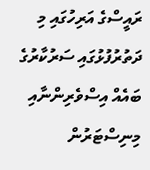ރައީސްގެ އަރިހުގައި މި ދަތުރުފުޅުގައި ސަރުކާރުގެ ބައެއް އިސްވެރިންނާއި މިނިސްޓަރުން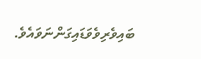ބައިވެރިވެވަޑައިގަންނަވައެވެ.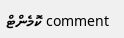comment ކޮމެންޓް